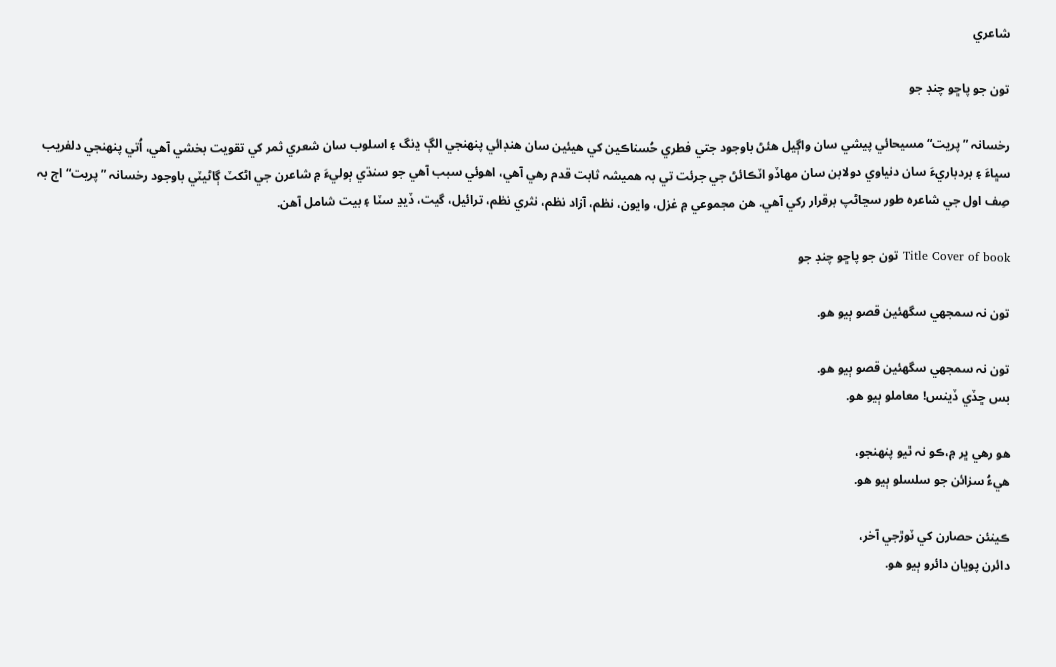شاعري

تون جو پاڇو چنڊ جو

رخسانہ ”پريت“ مسيحائي پيشي سان واڳيل هئڻ باوجود جتي فطري حُسناڪين کي هيئين سان هنڊائي پنھنجي الڳ ڍنگ ۽ اسلوب سان شعري ثمر کي تقويت بخشي آهي، اُتي پنھنجي دلفريب سڀاءَ ۽ بردباريءَ سان دنياوي دولابن سان مھاڏو اٽڪائڻ جي جرئت تي بہ هميشہ ثابت قدم رهي آهي، اهوئي سبب آهي جو سنڌي ٻوليءَ ۾ شاعرن جي اڻکٽ ڳاڻيٽي باوجود رخسانہ ”پريت“ اڄ بہ صِف اول جي شاعرہ طور سڃاڻپ برقرار رکي آهي. ھن مجموعي ۾ غزل، وايون، نظم، آزاد نظم، نثري نظم، ترائيل، گيت، ڏيڍ سٽا ۽ بيت شامل آھن.

Title Cover of book تون جو پاڇو چنڊ جو

تون نہ سمجهي سگهئين قصو ٻيو ھو.

تون نہ سمجهي سگهئين قصو ٻيو ھو.
بس ڇڏي ڏينس! معاملو ٻيو ھو.

ھو رھي ڀر ۾،ڪو نہ ٿيو پنھنجو،
ھيءُ سزائن جو سلسلو ٻيو ھو.

ڪينئن حصارن کي ٽوڙجي آخر،
دائرن پويان دائرو ٻيو ھو.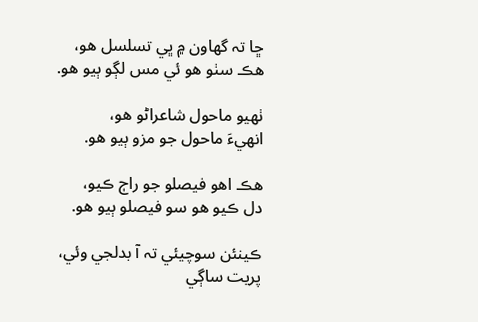ڇا تہ گهاون ۾ ڀي تسلسل ھو،
ھڪ سٺو ھو ئي مس لڳو ٻيو ھو.

ٺھيو ماحول شاعراڻو ھو،
انھيءَ ماحول جو مزو ٻيو ھو.

ھڪ اھو فيصلو جو راڄ ڪيو،
دل ڪيو ھو سو فيصلو ٻيو ھو.

ڪينئن سوچيئي تہ آ بدلجي وئي،
پريت ساڳي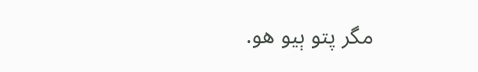مگر پتو ٻيو ھو.